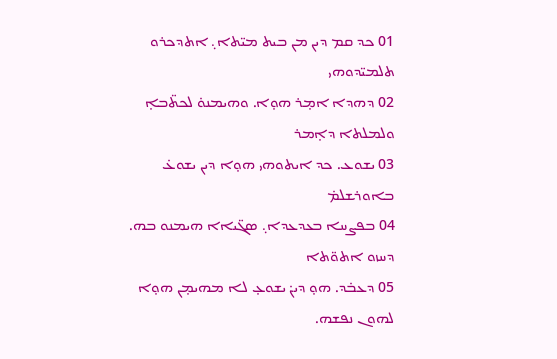01 ܟܕ ܩܡ ܕܝܢ ܡܢ ܒܝܬ ܡܝ̈ܬܐ܉ ܐܬܕܟܪܘ ܬܠܡܝ̈ܕܘܗܝ
02 ܕܗܕܐ ܐܡ̣ܪ ܗܘ̣ܐ. ܘܗܝܡܢܘ̇ ܠܟܬ̈ܒܐ̣ ܘܠܡܠܬܐ ܕܐ̣ܡܪ
03 ܝܫܘܥ. ܟܕ ܐܝܬܘܗܝ ܗܘ̣ܐ ܕܝܢ ܝܫܘܥ̇ ܒܐܘܪܫܠܡ̇
04 ܒܦܨܚܐ ܒܥܕܥܕܐ܉ ܣܓ̈ܝܐܐ ܗܝܡܢܘ ܒܗ. ܕܚܙܘ ܐܬܘ̈ܬܐ
05 ܕܥܒ̇ܕ. ܗܘ̣ ܕܝܢ̇ ܝܫܘܥ̣ ܠܐ ܡܗܝܡ̣ܢ ܗܘ̣ܐ ܠܗܘܢ ܢܦܫܗ.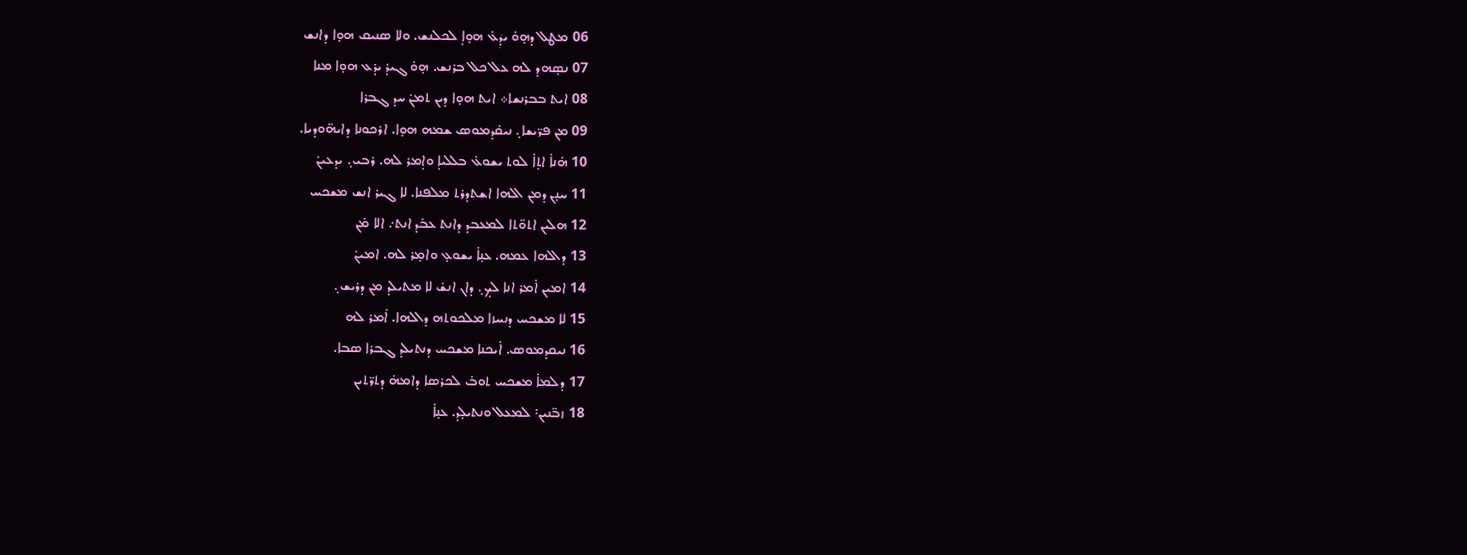06 ܡܛܠ ܕܗ̣ܘ̇ ܝܕܲܥ̇ ܗܘ̣ܐ̣ ܠܟܠܢܫ. ܘܠܐ ܣܢܝܩ ܗܘ̣ܐ ܕܐܢܫ
07 ܢܣ̣ܗܕ ܠܗ ܥܠ ܟܠ ܒܪܢܫ. ܗ̣ܘ̇ ܓܝܪ̣ ܝܕ̇ܥ ܗܘ̣ܐ ܡܢܐ
08 ܐܝܬ ܒܒܪܢܫܐ܀ ܐܝܬ ܗܘ̣ܐ ܕܝܢ ܬܡܢ̇ ܚܕ ܓܒܪܐ
09 ܡܢ ܦܪ̈ܝܫܐ܉ ܢܝܩ̇ܕܡܘܣ ܫܡܗ ܗܘ̣ܐ. ܐܪܟܘܢܐ ܕܐܝܗ̈ܘܕܝܐ.
10 ܗ̇ܢܐ̇ ܐܬ̣ܐ̇ ܠܘܬ ܝܫܘܥ̇ ܒܠܠܝܐ̣ ܘܐ̣ܡܪ ܠܗ. ܪܒܝ܉ ܝܕܥܝܢ̇
11 ܚܢ̣ܢ ܕܡܢ ܐܠܗܐ ܐܫܬܕܪܬ ܡܠܦܢܐ. ܠܐ ܓܝܪ ܐܢܫ ܡܫܟܚ
12 ܗܠܝܢ ܐܬܘ̈ܬܐ ܠܡܥܒܕ ܕܐܢܬ ܥܒ̇ܕ ܐܢܬ܇ ܐܠܐ ܡ̇ܢ
13 ܕܐܠܗܐ ܥܡܗ. ܥܢ̣ܐ̇ ܝܫܘܥ̣ ܘܐܡ̣ܪ ܠܗ. ܐܡܝܢ̇
14 ܐܡܝܢ ܐ̇ܡܪ ܐܢܐ ܠܟ̣܉ ܕܐܢ ܐܢܫ̇ ܠܐ ܡܬܝܠܕ ܡܢ ܕܪܝܫ܉
15 ܠܐ ܡܫܟܚ ܕܢܚܙܐ ܡܠܟܘܬܗ ܕܐܠܗܐ. ܐ̇ܡܪ ܠܗ
16 ܢܝܩܕܡܘܣ. ܐ̇ܝܟܢܐ ܡܫܟܚ ܕܢܬܝܠܕ ܓܒܪܐ ܣܒܐ.
17 ܕܠܡܐ̇ ܡܫܟܚ ܬܘܒ̇ ܠܟܪܣܐ ܕܐܡܗ̇ ܕܬܪ̈ܬܝܢ
18 ܙܒ̈ܢܝܢ܃ ܠܡܥܠ ܘܢܬܝܠ̣ܕ. ܥܢ̣ܐ̇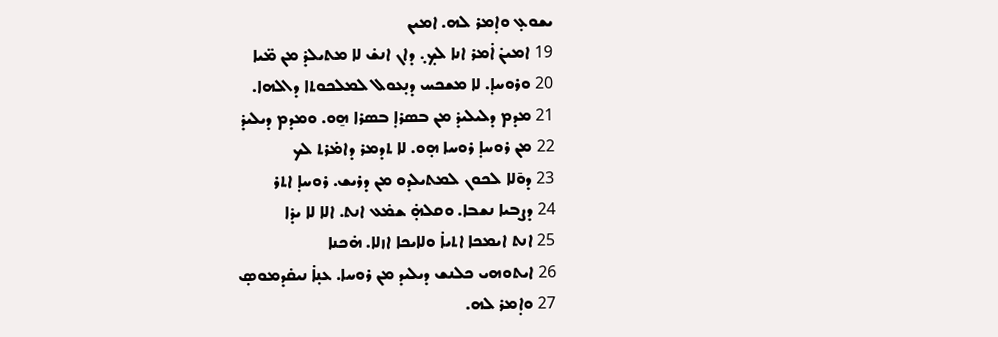ܝܫܘܥ̣ ܘܐ̣ܡܪ ܠܗ. ܐܡܝܢ
19 ܐܡܝܢ̇ ܐ̇ܡܪ ܐܢܐ ܠܟ̣܉ ܕܐܢ ܐܢܫ̇ ܠܐ ܡܬܝܠܕ̇ ܡܢ ܡ̈ܝܐ
20 ܘܪܘܚܐ̣. ܠܐ ܡܫܟܚ ܕܢ̣ܥܘܠ ܠܡܠܟܘܬܐ ܕܐܠܗܐ.
21 ܡܕܡ ܕܠܝܠܝܕ̇ ܡܢ ܒܣܪܐ̣ ܒܣܪܐ ܗ̱ܘ. ܘܡܕܡ ܕܝܠܝܕ̇
22 ܡܢ ܪܘܚܐ̣ ܪܘܚܐ ܗ̣ܘ. ܠܐ ܬܕܡܪ ܕܐܡ̇ܪܬ ܠܟ
23 ܕܘ̄ܠܐ ܠܟܘܢ ܠܡܬܝܠܕܘ ܡܢ ܕܪܝܫ. ܪܘܚܐ̣ ܐܬܪ
24 ܕܨܒܝܐ ܢܫܒܐ. ܘܩܠܗ̣̇ ܫܡ̇ܥ ܐܢܬ. ܐܠܐ ܠܐ ܝܕ̇ܐ
25 ܐܢܬ ܐܝܡܟܐ ܐܬܝܐ̇ ܘܠܐܝܟܐ ܐܙܠܐ. ܗ̇ܟܢܐ
26 ܐܝܬܘܗܝ ܟܠܢܫ ܕܝܠܝܕ ܡܢ ܪܘܚܐ. ܥܢ̣ܐ̇ ܢܝܩ̇ܕܡܘܣ̣
27 ܘܐ̣ܡܪ ܠܗ.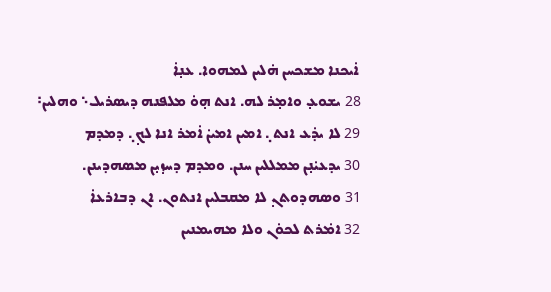ܐ̇ܝܟܢܐ ܡܫܟܚܢ ܗ̇ܠܝܢ ܠܡܗܘܐ. ܥܢ̣ܐ̇
28 ܝܫܘܥ̣ ܘܐܡ̣ܪ ܠܗ. ܐܢܬ ܗ̣ܘ̇ ܡܠܦܢܗ ܕܝܣܪܝܠ܈ ܘܗܠܝܢ܃
29 ܠܐ ܝܕ̇ܥ ܐܢܬ܉ ܐܡܝܢ ܐܡܝܢ̇ ܐ̇ܡܪ ܐܢܐ ܠܟ̣܉ ܕܡܕܡ
30 ܝܕܥܝ̇ܢ̣ܢ ܡܡܠܠܝܢ ܚܢܢ. ܘܡܕܡ ܕܚܙ̣ܝ̣ܢ ܡܣܗܕܝܢܢ.
31 ܘܣܗܕܘܬܢ̣ ܠܐ ܡܩܒܠܝܢ ܐܢܬܘܢ. ܐܢ ܕܒܐܪܥܐ̇
32 ܐܡ̇ܪܬ ܠܟܘ̇ܢ ܘܠܐ ܡܗܝܡܢܝܢ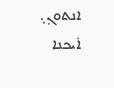ܐܢܬܘܢ̣܉ ܐ̇ܝܟܢܐ